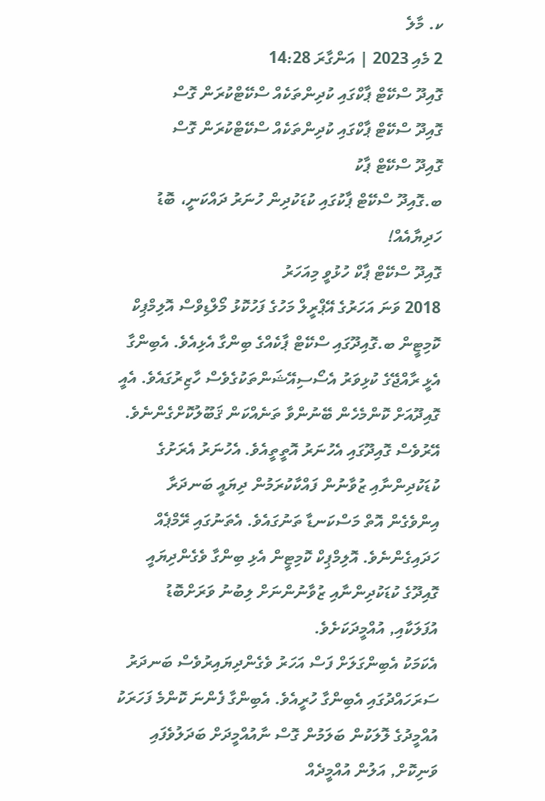ކ. މާލެ
2 މެއި 2023 | އަންގާރަ 14:28
ގޮއިދޫ ސްކޭޓް ޕާކްގައި ކުދިންތަކެއް ސްކޭޓްކުރަން ގޮސް
ގޮއިދޫ ސްކޭޓް ޕާކްގައި ކުދިންތަކެއް ސްކޭޓްކުރަން ގޮސް
ގޮއިދޫ ސްކޭޓް ޕާކު
ބ.ގޮއިދޫ ސްކޭޓް ޕާކުގައި ކުޑަކުދިން ހުނަރު ދައްކަނީ، ބޮޑު ހަދިޔާއެއް!
ގޮއިދޫ ސްކޭޓް ޕާކް ހުޅުވީ މިއަހަރު
2018 ވަނަ އަހަރުގެ އޭޕްރީލް މަހުގެ ފަހުކޮޅު މޯލްޑިވްސް އޮލިމްޕިކް ކޮމިޓީން ބ.ގޮއިދޫގައި ސްކޭޓް ޕާކެއްގެ ބިންގާ އެޅިއެވެ. އެބިންގާ އެޅީ ރާއްޖޭގެ ކުޅިވަރު އެސޯސިއޭޝަންތަކުގެވެސް ހާޒިރުގައެވެ. އެއީ ގޮއިދޫއަށް ކޮންމެހެން ބޭނުންވާ ތަނެއްކަން ޤަބޫލުކޮށްގެންނެވެ. އޭރުވެސް ގޮއިދޫގައި އެހުނަރު އޮތީތީއެވެ. އެހުނަރު އެރަށުގެ ކުޑަކުދިންނާއި ޒުވާނުން ފައްކާކުރަމުން ދިޔައީ ބަނދަރާ އިންވެގެން އޮތް މަސްކަނޑާ ތަނުގައެވެ. އެތަނުގައި ރޭމްޕެއް ހަދައިގެންނެވެ. އޮލިމްޕިކް ކޮމިޓީން އެޅި ބިންގާ ވެގެންދިޔައީ ގޮއިދޫގެ ކުޑަކުދިންނާއި ޒުވާނުންނަށް ލިބުނު ވަރަށްބޮޑު އުފަލަކާއި, އުއްމީދަކަށެވެ.
އެކަމަކު އެބިންގަލަށް ފަސް އަހަރު ވެގެންދިޔައިރުވެސް ބަނދަރު ސަރަހައްދުގައި އެބިންގާ ހުރީއެވެ. އެބިންގާ ފެންނަ ކޮންމެ ފަހަރަކު އުއްމީދުގެ ލޮލަކުން ބަލަމުން ގޮސް ނާއުއްމީދަށް ބަދަލުވެފައި ވަނިކޮށް, އަލުން އުއްމީދެއް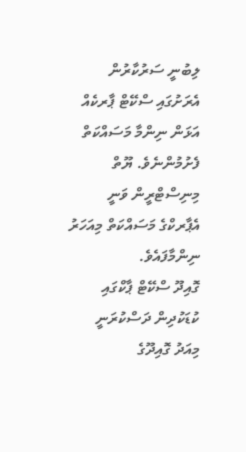ލިބުނީ ސަރުކާރުން އެރަށުގައި ސްކޭޓް ޕާރކެއް އަޅަން ނިންމާ މަސައްކަތް ފެށުމުންނެވެ. ޔޫތް މިނިސްޓްރީން ވަނީ އެޕާރކްގެ މަސައްކަތް މިއަހަރު ނިންމާފައެވެ.
ގޮއިދޫ ސްކޭޓް ޕާކްގައި ކުޑަކުދިން ދަސްކުރަނީ
މިއަދު ގޮއިދޫގެ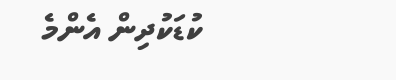ކުޑަކުދިން އެންމެ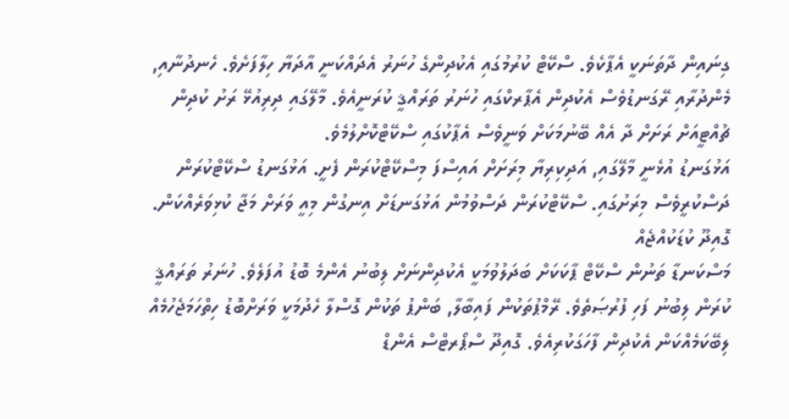ގިނައިން ދާތަނަކީ އެޕާކެވެ. ސްކޭޓް ކުރުމުގައި އެކުދިންގެ ހުނަރު އެދައްކަނީ އާދަޔާ ހިލާފަށެވެ. ހެނދުނާއި, މެންދުރާއި ރޭގަނޑުވެސް އެކުދިން އެޕާރކްގައި ހުނަރު ތަރައްޤީ ކުރަނީއެވެ. މާލޭގައި ދިރިއުޅޭ ރަށު ކުދިން ޗުއްޓީއަށް ރަށަށް ދާ އެއް ބޭނުމަކަށް ވަނީވެސް އެޕާކުގައި ސްކޭޓްކޮށްލުމެވެ.
އަޅުގަނޑު އުޅެނީ މާލޭގައި, އަދިކިރިޔާ މިރަށަށް އައިސްފަ މިސްކޭޓްކުރަން ފެށީ. އަޅުގަނޑު ސްކޭޓްކުރަން ދަސްކުރީވެސް މިރަށުގައި. ސްކޭޓްކުރަން ދަސްވުމުން އަޅުގަނޑަށް އިނގުން މިއީ ވަރަށް މަޖާ ކުޅިވަރެއްކަން.
ގޮއިދޫ ކުޑަކުއްޖެއް
މަސްކަނޑާ ތަނުން ސްކޭޓް ޕާކަކަށް ބަދަލުވުމަކީ އެކުދިންނަށް ލިބުނު އެންމެ ބޮޑު އުފަލެވެ. ހުނަރު ތަރައްޤީ ކުރަން ލިބުނު ފަހި ފުރުޞަތެވެ. ރޭމްޕުތަކުން ފައިބާލާ, ބަންޕު ތަކުން ގޮސްލާ ހެދުމަކީ ވަރަށްބޮޑު ހިތްހަމަޖެހުމެއް ލިބޭކަމެއްކަން އެކުދިން ފާހަގަކުރިއެވެ. ގޮއިދޫ ސްޕޯރޓްސް އެންޑް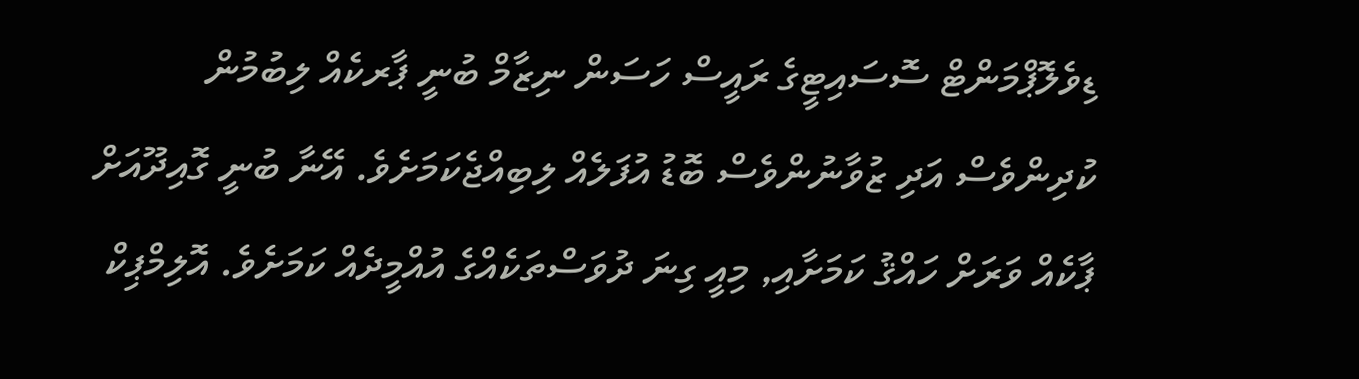ޑިވެލޮޕްމަންޓް ސޮސައިޓީގެ ރައީސް ހަސަން ނިޒާމް ބުނީ ޕާރކެއް ލިބުމުން ކުދިންވެސް އަދި ޒުވާނުންވެސް ބޮޑު އުފަލެއް ލިބިއްޖެކަމަށެވެ. އޭނާ ބުނީ ގޮއިދޫއަށް ޕާކެއް ވަރަށް ހައްޤު ކަމަށާއި, މިއީ ގިނަ ދުވަސްތަކެއްގެ އުއްމީދެއް ކަމަށެވެ. އޮލިމްޕިކް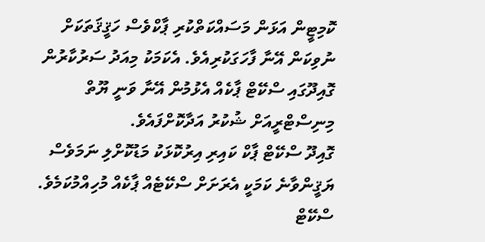ކޮމިޓީން އަޅަން މަސައްކަތްކުރި ޕާކްވެސް ހަޤީޤަތަކަށް ނުވިކަން އޭނާ ފާހަގަކުރިއެވެ. އެކަމަކު މިއަދު ސަރުކާރުން ގޮއިދޫގައި ސްކޭޓް ޕާކެއް އެޅުމުން އޭނާ ވަނީ ޔޫތް މިނިސްޓްރީއަށް ޝުކުރު އަދާކޮށްފައެވެ.
ގޮއިދޫ ސްކޭޓް ޕާކް ކައިރި އިރުކޮޅަކު މަޑުކޮށްލި ނަމަވެސް ޔަޤީންވާނެ ކަމަކީ އެރަށަށް ސްކޭޓެއް ޕާކެއް މުހިއްމުކަމެވެ. ސްކޭޓް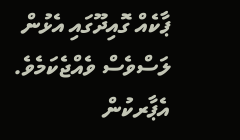ޕާކެއް ގޮއިދޫގައި އެޅުން ލަސްވެސް ވެއްޖެކަމެވެ. އެޕާރކުން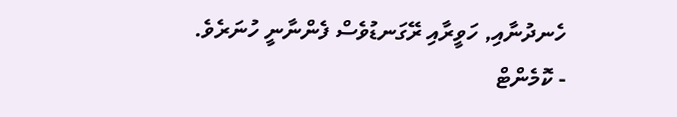ހެނދުނާއި, ހަވީރާއި ރޭގަނޑުވެސް ފެންނާނީ ހުނަރެވެ.
- ކޮމެންޓް